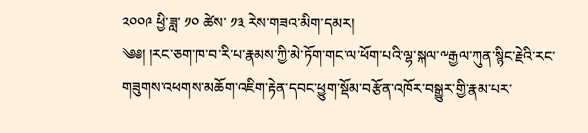༢༠༠༩ ཕྱི་ཟླ་ ༡༠ ཚེས་ ༡༣ རེས་གཟའ་མིག་དམར།
༄༅། །རང་ཅག་ཁ་བ་རི་པ་རྣམས་ཀྱི་མེ་ཏོག་གང་ལ་ཕོག་པའི་ལྷ་སྐལ་༸རྒྱལ་ཀུན་སྙིང་རྗེའི་རང་གཟུགས་འཕགས་མཆོག་འཇིག་རྟེན་དབང་ཕྱུག་སྡོམ་བརྩོན་འཁོར་བསྒྱུར་གྱི་རྣམ་པར་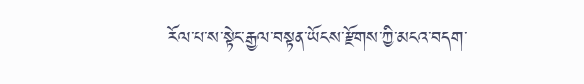རོལ་པ་ས་སྟེང་རྒྱལ་བསྟན་ཡོངས་རྫོགས་ཀྱི་མངའ་བདག་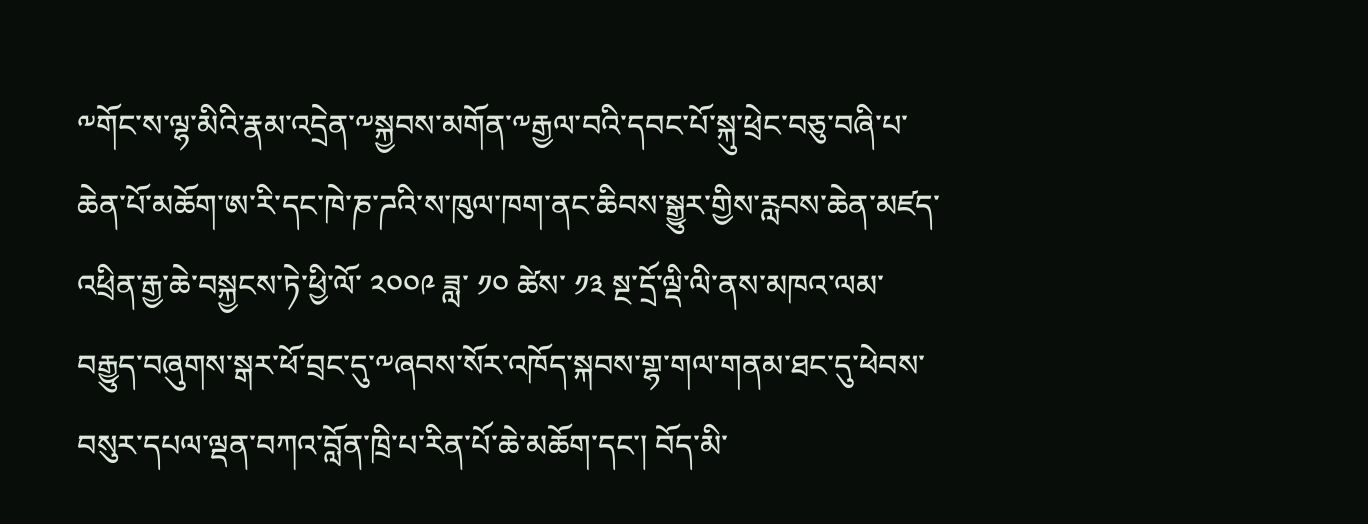༸གོང་ས་ལྷ་མིའི་རྣམ་འདྲེན་༸སྐྱབས་མགོན་༸རྒྱལ་བའི་དབང་པོ་སྐུ་ཕྲེང་བཅུ་བཞི་པ་ཆེན་པོ་མཆོག་ཨ་རི་དང་ཁེ་ཎ་ཌའི་ས་ཁུལ་ཁག་ནང་ཆིབས་སྒྱུར་གྱིས་རླབས་ཆེན་མཛད་འཕྲིན་རྒྱ་ཆེ་བསྐྱངས་ཏེ་ཕྱི་ལོ་ ༢༠༠༩ ཟླ་ ༡༠ ཚེས་ ༡༣ སྔ་དྲོ་ལྡི་ལི་ནས་མཁའ་ལམ་བརྒྱུད་བཞུགས་སྒར་ཕོ་བྲང་དུ་༸ཞབས་སོར་འཁོད་སྐབས་གྷ་གལ་གནམ་ཐང་དུ་ཕེབས་བསུར་དཔལ་ལྡན་བཀའ་བློན་ཁྲི་པ་རིན་པོ་ཆེ་མཆོག་དང་། བོད་མི་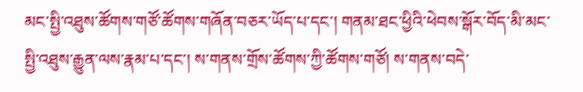མང་སྤྱི་འཐུས་ཚོགས་གཙོ་ཚོགས་གཞོན་བཅར་ཡོད་པ་དང་། གནམ་ཐང་ཕྱིའི་ཕེབས་སྒོར་བོད་མི་མང་སྤྱི་འཐུས་རྒྱུན་ལས་རྣམ་པ་དང་། ས་གནས་གྲོས་ཚོགས་ཀྱི་ཚོགས་གཙོ། ས་གནས་བདེ་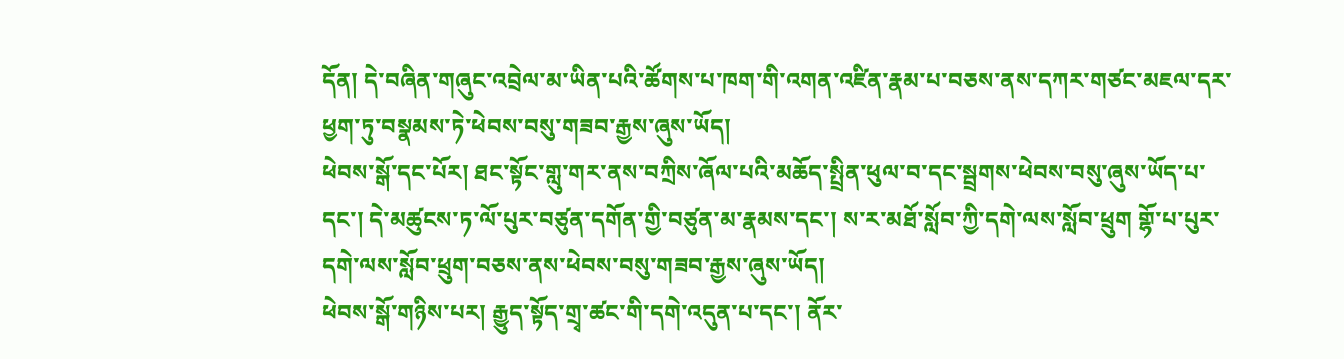དོན། དེ་བཞིན་གཞུང་འབྲེལ་མ་ཡིན་པའི་ཚོགས་པ་ཁག་གི་འགན་འཛིན་རྣམ་པ་བཅས་ནས་དཀར་གཙང་མཇལ་དར་ཕྱག་ཏུ་བསྣམས་ཏེ་ཕེབས་བསུ་གཟབ་རྒྱས་ཞུས་ཡོད།
ཕེབས་སྒོ་དང་པོར། ཐང་སྟོང་གླུ་གར་ནས་བཀྲིས་ཞོལ་པའི་མཆོད་སྤྲིན་ཕུལ་བ་དང་སྦྲགས་ཕེབས་བསུ་ཞུས་ཡོད་པ་དང་། དེ་མཚུངས་ཏ་ལོ་པུར་བཙུན་དགོན་གྱི་བཙུན་མ་རྣམས་དང་། ས་ར་མཐོ་སློབ་ཀྱི་དགེ་ལས་སློབ་ཕྲུག གྷོ་པ་པུར་དགེ་ལས་སློབ་ཕྲུག་བཅས་ནས་ཕེབས་བསུ་གཟབ་རྒྱས་ཞུས་ཡོད།
ཕེབས་སྒོ་གཉིས་པར། རྒྱུད་སྟོད་གྲྭ་ཚང་གི་དགེ་འདུན་པ་དང་། ནོར་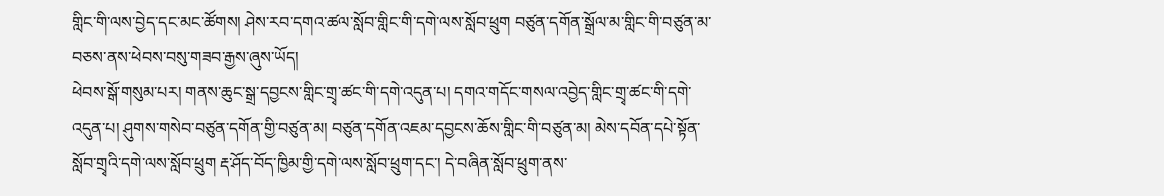གླིང་གི་ལས་བྱེད་དང་མང་ཚོགས། ཤེས་རབ་དགའ་ཚལ་སློབ་གླིང་གི་དགེ་ལས་སློབ་ཕྲུག བཙུན་དགོན་སྒྲོལ་མ་གླིང་གི་བཙུན་མ་བཅས་ནས་ཕེབས་བསུ་གཟབ་རྒྱས་ཞུས་ཡོད།
ཕེབས་སྒོ་གསུམ་པར། གནས་ཆུང་སྒྲ་དབྱངས་གླིང་གྲྭ་ཚང་གི་དགེ་འདུན་པ། དགའ་གདོང་གསལ་འབྱེད་གླིང་གྲྭ་ཚང་གི་དགེ་འདུན་པ། ཤུགས་གསེབ་བཙུན་དགོན་གྱི་བཙུན་མ། བཙུན་དགོན་འཇམ་དབྱངས་ཆོས་གླིང་གི་བཙུན་མ། མེས་དབོན་དཔེ་སྟོན་སློབ་གྲྭའི་དགེ་ལས་སློབ་ཕྲུག རྡ་ཤོད་བོད་ཁྱིམ་གྱི་དགེ་ལས་སློབ་ཕྲུག་དང་། དེ་བཞིན་སློབ་ཕྲུག་ནས་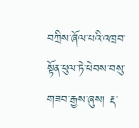བཀྲིས་ཞོལ་པའི་འཁྲབ་སྟོན་ཕུལ་ཏེ་ཕེབས་བསུ་གཟབ་རྒྱས་ཞུས། རྡ་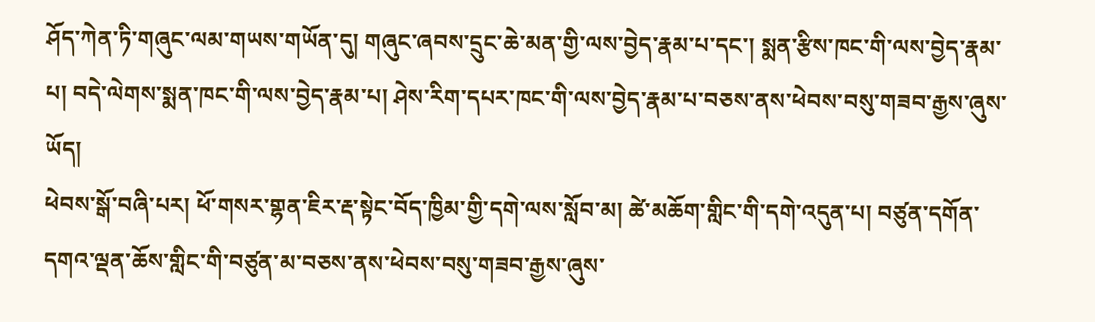ཤོད་ཀེན་ཏི་གཞུང་ལམ་གཡས་གཡོན་དུ། གཞུང་ཞབས་དྲུང་ཆེ་མན་གྱི་ལས་བྱེད་རྣམ་པ་དང་། སྨན་རྩིས་ཁང་གི་ལས་བྱེད་རྣམ་པ། བདེ་ལེགས་སྨན་ཁང་གི་ལས་བྱེད་རྣམ་པ། ཤེས་རིག་དཔར་ཁང་གི་ལས་བྱེད་རྣམ་པ་བཅས་ནས་ཕེབས་བསུ་གཟབ་རྒྱས་ཞུས་ཡོད།
ཕེབས་སྒོ་བཞི་པར། ཕོ་གསར་གྷན་ཇིར་རྡ་སྟེང་བོད་ཁྱིམ་གྱི་དགེ་ལས་སློབ་མ། ཚེ་མཆོག་གླིང་གི་དགེ་འདུན་པ། བཙུན་དགོན་དགའ་ལྡན་ཆོས་གླིང་གི་བཙུན་མ་བཅས་ནས་ཕེབས་བསུ་གཟབ་རྒྱས་ཞུས་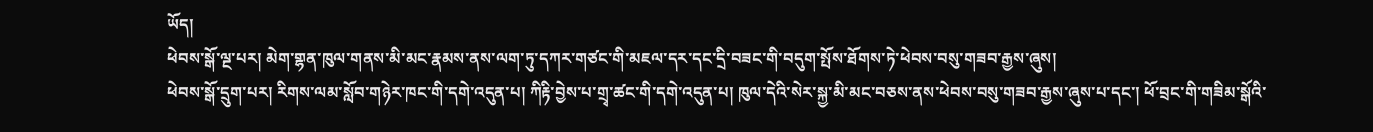ཡོད།
ཕེབས་སྒོ་ལྔ་པར། མེག་གྷན་ཁུལ་གནས་མི་མང་རྣམས་ནས་ལག་ཏུ་དཀར་གཙང་གི་མཇལ་དར་དང་དྲི་བཟང་གི་བདུག་སྤོས་ཐོགས་ཏེ་ཕེབས་བསུ་གཟབ་རྒྱས་ཞུས།
ཕེབས་སྒོ་དྲུག་པར། རིགས་ལམ་སློབ་གཉེར་ཁང་གི་དགེ་འདུན་པ། ཀིརྟི་བྱེས་པ་གྲྭ་ཚང་གི་དགེ་འདུན་པ། ཁུལ་དེའི་སེར་སྐྱ་མི་མང་བཅས་ནས་ཕེབས་བསུ་གཟབ་རྒྱས་ཞུས་པ་དང་། ཕོ་བྲང་གི་གཟིམ་སྒོའི་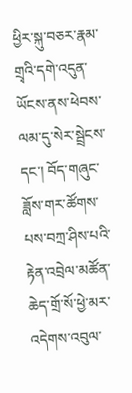ཕྱིར་སྐུ་བཅར་རྣམ་གྲྭའི་དགེ་འདུན་ཡོངས་ནས་ཕེབས་ལམ་དུ་སེར་སྦྲེངས་དང་། བོད་གཞུང་ཟློས་གར་ཚོགས་པས་བཀྲ་ཤིས་པའི་རྟེན་འབྲེལ་མཚོན་ཆེད་གྲོ་སོ་ཕྱེ་མར་འདེགས་འབུལ་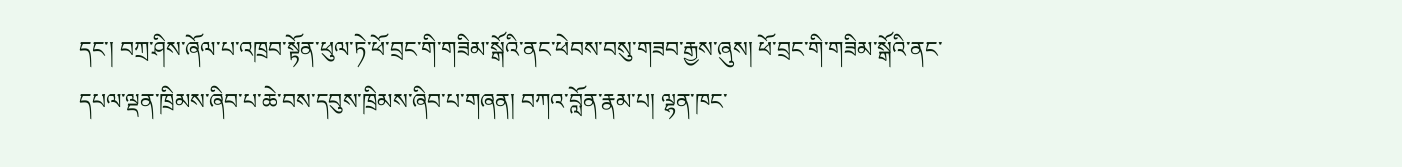དང་། བཀྲ་ཤིས་ཞོལ་པ་འཁྲབ་སྟོན་ཕུལ་ཏེ་ཕོ་བྲང་གི་གཟིམ་སྒོའི་ནང་ཕེབས་བསུ་གཟབ་རྒྱས་ཞུས། ཕོ་བྲང་གི་གཟིམ་སྒོའི་ནང་དཔལ་ལྡན་ཁྲིམས་ཞིབ་པ་ཆེ་བས་དབུས་ཁྲིམས་ཞིབ་པ་གཞན། བཀའ་བློན་རྣམ་པ། ལྷན་ཁང་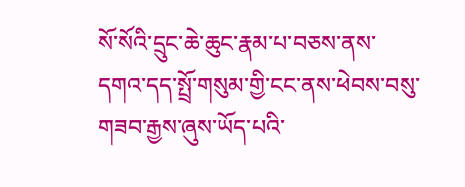སོ་སོའི་དྲུང་ཆེ་ཆུང་རྣམ་པ་བཅས་ནས་དགའ་དད་སྤྲོ་གསུམ་གྱི་ངང་ནས་ཕེབས་བསུ་གཟབ་རྒྱས་ཞུས་ཡོད་པའི་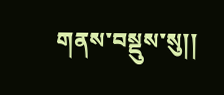གནས་བསྡུས་སུ།།